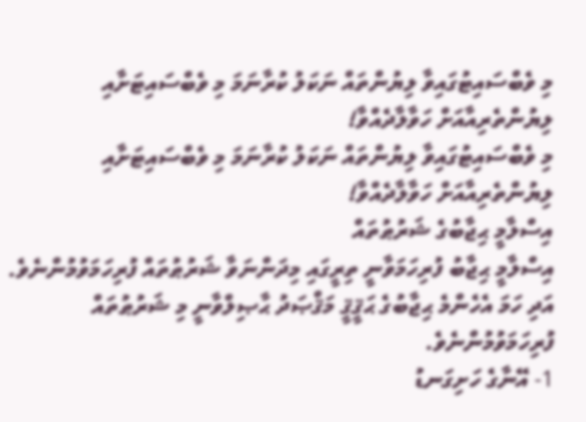މި ވެބްސައިޓުގައިވާ ލިޔުންތައް ނަކަލު ކުރާނަމަ މި ވެބްސައިޓަށާއި ލިޔުންތެރިއާއަށް ހަވާލާދެއްވާ!
މި ވެބްސައިޓުގައިވާ ލިޔުންތައް ނަކަލު ކުރާނަމަ މި ވެބްސައިޓަށާއި ލިޔުންތެރިއާއަށް ހަވާލާދެއްވާ!
އިސްލާމީ ޙިޖާބުގެ ޝަރުޠުތައް
އިސްލާމީ ޙިޖާބު ފުރިހަމަވާނީ ތިރީގައި މިދަންނަވާ ޝަރުޠުތައް ފުރިހަމަވުމުންނެވެ. އަދި ހަމަ އެހެންމެ ޙިޖާބުގެ ޙަޤީޤީ މަޤްޞަދު ޙާޞިލްވާނީ މި ޝަރުޠުތައް ފުރިހަމަވުމުންނެވެ.
1- އޭނާގެ ހަށިގަނޑު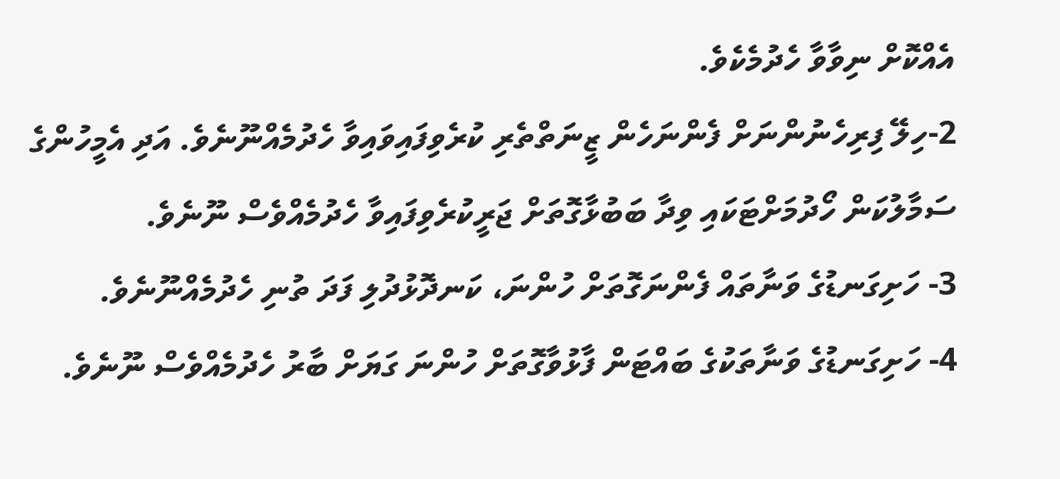އެއްކޮށް ނިވާވާ ހެދުމެކެވެ.
2-ހިލޭ ފިރިހެނުންނަށް ފެންނަހެން ޒީނަތްތެރި ކުރެވިފައިވައިވާ ހެދުމެއްނޫނެވެ. އަދި އެމީހުންގެ ސަމާލުކަން ހޯދުމަށްޓަކައި ވިދާ ބަބުޅާގޮތަށް ޖަރީކުރެވިފައިވާ ހެދުމެއްވެސް ނޫނެވެ.
3- ހަށިގަނޑުގެ ވަނާތައް ފެންނަގޮތަށް ހުންނަ، ކަނދޮޅުދުލި ފަދަ ތުނި ހެދުމެއްނޫނެވެ.
4- ހަށިގަނޑުގެ ވަނާތަކުގެ ބައްޓަން ފާޅުވާގޮތަށް ހުންނަ ގަޔަށް ބާރު ހެދުމެއްވެސް ނޫނެވެ.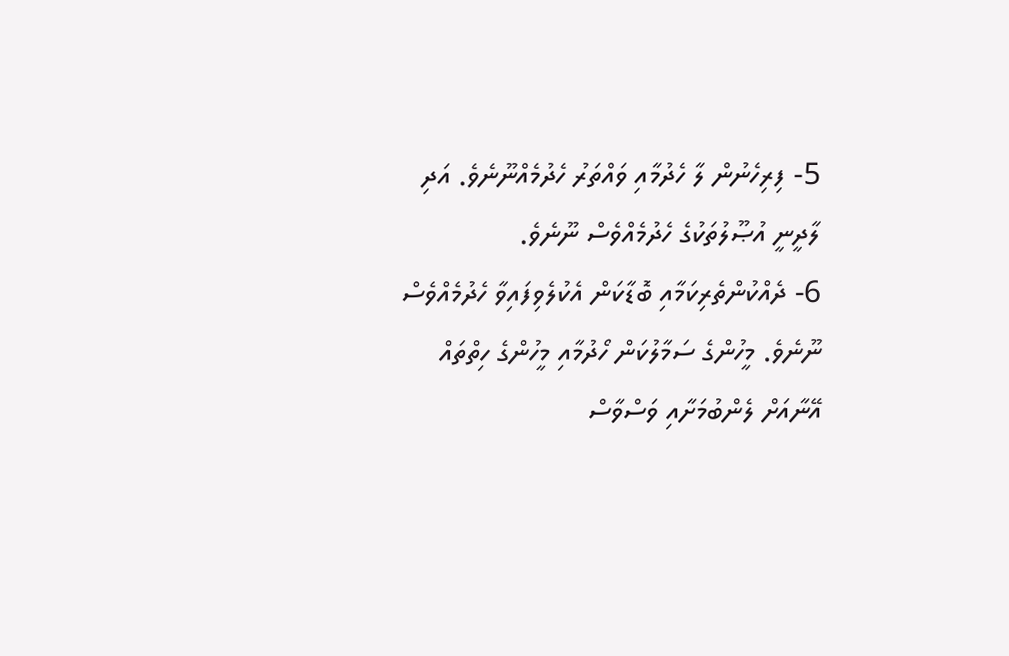5- ފިރިހެނުން ލާ ހެދުމާއި ވައްތަރު ހެދުމެއްނޫނެވެ. އަދި ލާދީނީ އުޞޫލުތަކުގެ ހެދުމެއްވެސް ނޫނެވެ.
6- ދެއްކުންތެރިކަމާއި ބޮޑާކަން އެކުލެވިފައިވާ ހެދުމެއްވެސް ނޫނެވެ. މީހުންގެ ސަމާލުކަން ހޯދުމާއި މީހުންގެ ހިތްތައް އޭނާއަށް ލެންބުމަށާއި ވަސްވާސް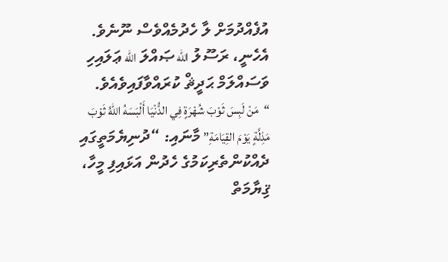އުފެއްދުމަށް ލާ ހެދުމެއްވެސް ނޫނެވެ. އެހެނީ، ރަސޫލު الله ޞައްލަ الله ޢަލައިހި ވަސައްލަމް ޙަދީޘް ކުރައްވާފައިވެއެވެ. “مَنْ لَبِسَ ثَوْبَ شُهْرَةٍ فِي الدُّنْيَا أَلْبَسَهُ اللهُ ثَوْبَ مَذِلَّةٍ يَوْمَ القِيَامَةِ” މާނައި: “ދުނިޔެމަތީގައި ދެއްކުންތެރިކަމުގެ ހެދުން އަޅައިފި މީހާ، ޤިޔާމަތް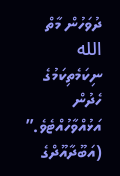ދުވަހުން މާތް الله ނިކަމެތިކަމުގެ ހެދުން އަޅުއްވާހުއްޓެވެ.” (އަބޫދާއޫދްގެ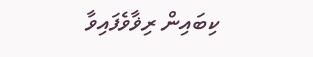ކިބައިން ރިޥާވެފައިވާ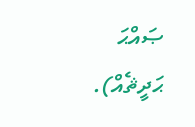ޞައްޙަ ޙަދީޘެއް).